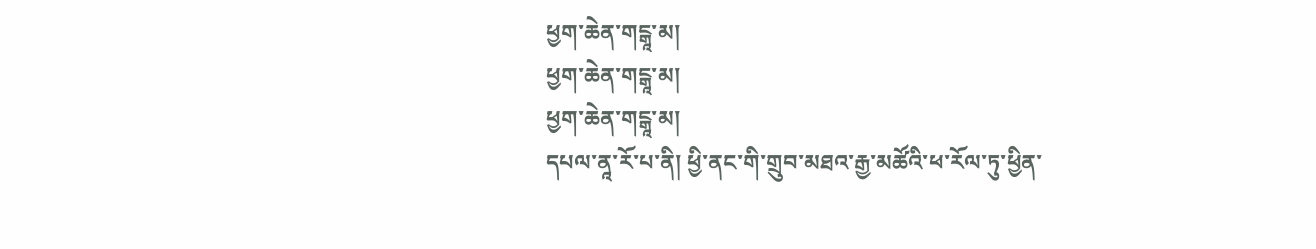ཕྱག་ཆེན་གངྒཱ་མ།
ཕྱག་ཆེན་གངྒཱ་མ།
ཕྱག་ཆེན་གངྒཱ་མ།
དཔལ་ནཱ་རོ་པ་ནི། ཕྱི་ནང་གི་གྲུབ་མཐའ་རྒྱ་མཚོའི་ཕ་རོལ་ཏུ་ཕྱིན་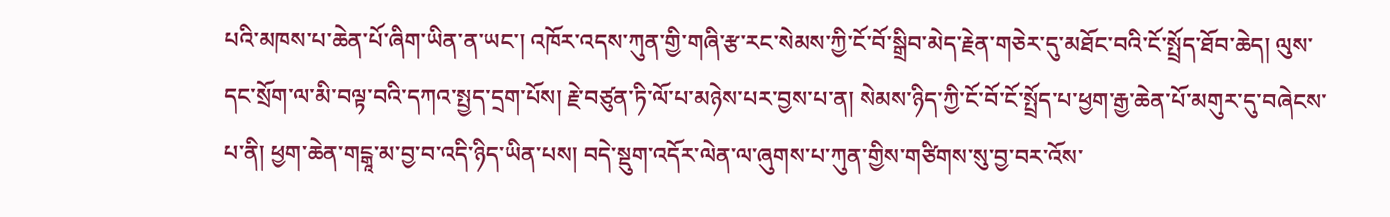པའི་མཁས་པ་ཆེན་པོ་ཞིག་ཡིན་ན་ཡང་། འཁོར་འདས་ཀུན་གྱི་གཞི་རྩ་རང་སེམས་ཀྱི་ངོ་བོ་སྒྲིབ་མེད་རྗེན་གཅེར་དུ་མཐོང་བའི་ངོ་སྤྲོད་ཐོབ་ཆེད། ལུས་དང་སྲོག་ལ་མི་བལྟ་བའི་དཀའ་སྤྱད་དྲག་པོས། རྗེ་བཙུན་ཏི་ལོ་པ་མཉེས་པར་བྱས་པ་ན། སེམས་ཉིད་ཀྱི་ངོ་བོ་ངོ་སྤྲོད་པ་ཕྱག་རྒྱ་ཆེན་པོ་མགུར་དུ་བཞེངས་པ་ནི། ཕྱག་ཆེན་གངྒཱ་མ་བྱ་བ་འདི་ཉིད་ཡིན་པས། བདེ་སྡུག་འདོར་ལེན་ལ་ཞུགས་པ་ཀུན་གྱིས་གཙིགས་སུ་བྱ་བར་འོས་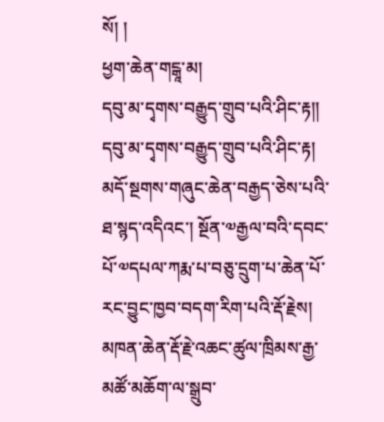སོ། །
ཕྱག་ཆེན་གངྒཱ་མ།
དབུ་མ་དྭགས་བརྒྱུད་གྲུབ་པའི་ཤིང་རྟ།།
དབུ་མ་དྭགས་བརྒྱུད་གྲུབ་པའི་ཤིང་རྟ།
མདོ་སྔགས་གཞུང་ཆེན་བརྒྱད་ཅེས་པའི་ཐ་སྙད་འདིའང་། སྔོན་༧རྒྱལ་བའི་དབང་པོ་༧དཔལ་ཀརྨ་པ་བཅུ་དྲུག་པ་ཆེན་པོ་རང་བྱུང་ཁྱབ་བདག་རིག་པའི་རྡོ་རྗེས། མཁན་ཆེན་རྡོ་རྗེ་འཆང་ཚུལ་ཁྲིམས་རྒྱ་མཚོ་མཆོག་ལ་སྒྲུབ་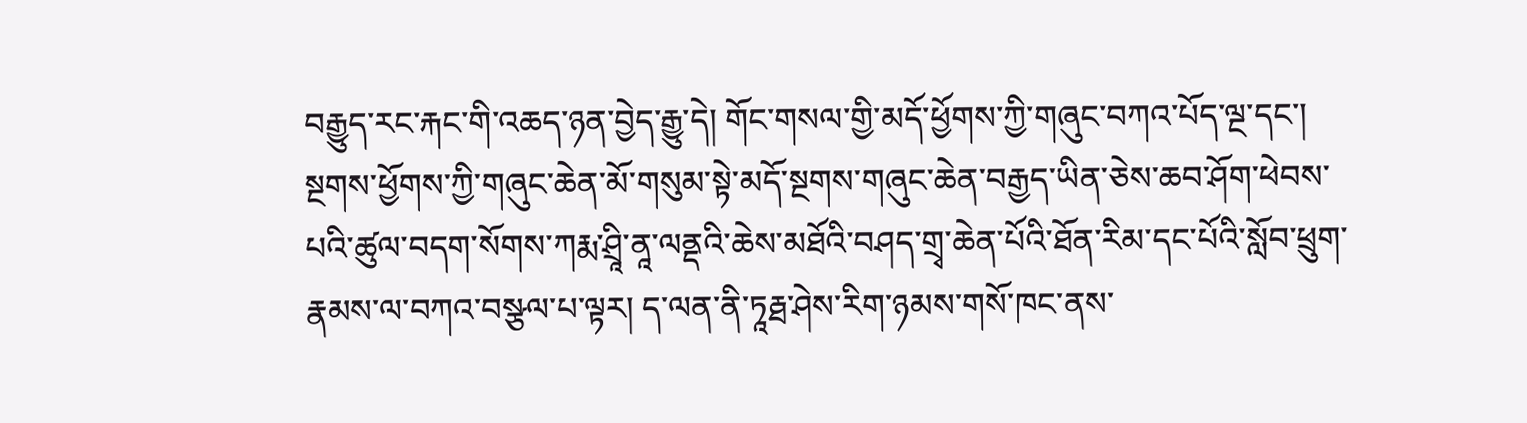བརྒྱུད་རང་རྐང་གི་འཆད་ཉན་བྱེད་རྒྱུ་དེ། གོང་གསལ་གྱི་མདོ་ཕྱོགས་ཀྱི་གཞུང་བཀའ་པོད་ལྔ་དང་། སྔགས་ཕྱོགས་ཀྱི་གཞུང་ཆེན་མོ་གསུམ་སྟེ་མདོ་སྔགས་གཞུང་ཆེན་བརྒྱད་ཡིན་ཅེས་ཆབ་ཤོག་ཕེབས་པའི་ཚུལ་བདག་སོགས་ཀརྨ་ཤྲཱི་ནཱ་ལནྡའི་ཆེས་མཐོའི་བཤད་གྲྭ་ཆེན་པོའི་ཐོན་རིམ་དང་པོའི་སློབ་ཕྲུག་རྣམས་ལ་བཀའ་བསྩལ་པ་ལྟར། ད་ལན་ནི་ཏཱརྠ་ཤེས་རིག་ཉམས་གསོ་ཁང་ནས་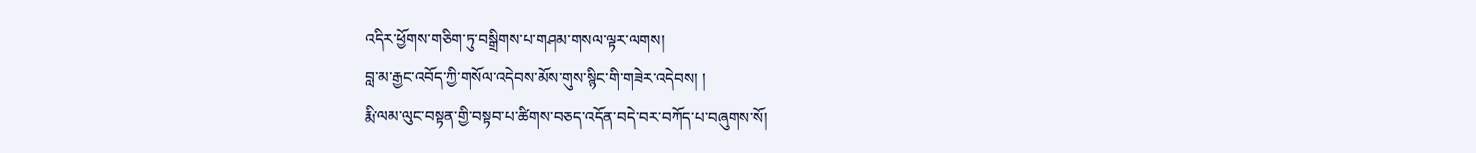འདིར་ཕྱོགས་གཅིག་ཏུ་བསྒྲིགས་པ་གཤམ་གསལ་ལྟར་ལགས།
བླ་མ་རྒྱང་འབོད་ཀྱི་གསོལ་འདེབས་མོས་གུས་སྙིང་གི་གཟེར་འདེབས། །
རྨི་ལམ་ལུང་བསྟན་གྱི་བསྟབ་པ་ཚིགས་བཅད་འདོན་བདེ་བར་བཀོད་པ་བཞུགས་སོ།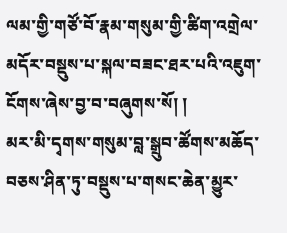ལམ་གྱི་གཙོ་བོ་རྣམ་གསུམ་གྱི་ཚིག་འགྲེལ་མདོར་བསྡུས་པ་སྐལ་བཟང་ཐར་པའི་འཇུག་ངོགས་ཞེས་བྱ་བ་བཞུགས་སོ། །
མར་མི་དྭགས་གསུམ་བླ་སྒྲུབ་ཚོགས་མཆོད་བཅས་ཤིན་ཏུ་བསྡུས་པ་གསང་ཆེན་མྱུར་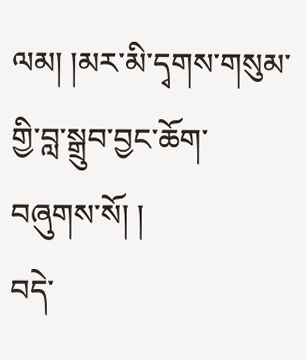ལམ། །མར་མི་དྭགས་གསུམ་གྱི་བླ་སྒྲུབ་བྱང་ཆོག་བཞུགས་སོ། །
བདེ་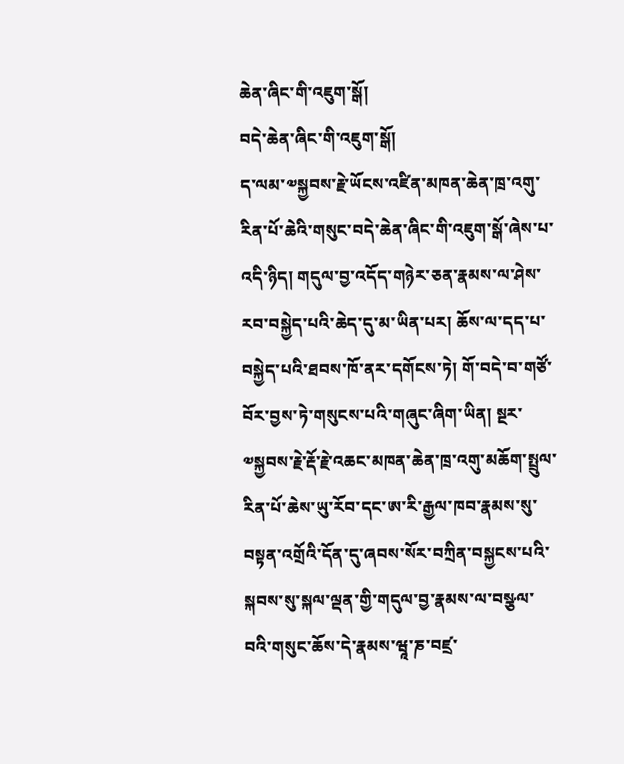ཆེན་ཞིང་གི་འཇུག་སྒོ།
བདེ་ཆེན་ཞིང་གི་འཇུག་སྒོ།
ད་ལམ་༧སྐྱབས་རྗེ་ཡོངས་འཛིན་མཁན་ཆེན་ཁྲ་འགུ་རིན་པོ་ཆེའི་གསུང་བདེ་ཆེན་ཞིང་གི་འཇུག་སྒོ་ཞེས་པ་འདི་ཉིད། གདུལ་བྱ་འདོད་གཉེར་ཅན་རྣམས་ལ་ཤེས་རབ་བསྐྱེད་པའི་ཆེད་དུ་མ་ཡིན་པར། ཆོས་ལ་དད་པ་བསྐྱེད་པའི་ཐབས་ཁོ་ནར་དགོངས་ཏེ། གོ་བདེ་བ་གཙོ་བོར་བྱས་ཏེ་གསུངས་པའི་གཞུང་ཞིག་ཡིན། སྔར་༧སྐྱབས་རྗེ་རྡོ་རྗེ་འཆང་མཁན་ཆེན་ཁྲ་འགུ་མཆོག་སྤྲུལ་རིན་པོ་ཆེས་ཡུ་རོབ་དང་ཨ་རི་རྒྱལ་ཁབ་རྣམས་སུ་བསྟན་འགྲོའི་དོན་དུ་ཞབས་སོར་བཀྲིན་བསྐྱངས་པའི་སྐབས་སུ་སྐལ་ལྡན་གྱི་གདུལ་བྱ་རྣམས་ལ་བསྩལ་བའི་གསུང་ཆོས་དེ་རྣམས་ཝཱ་ཎ་བཛྲ་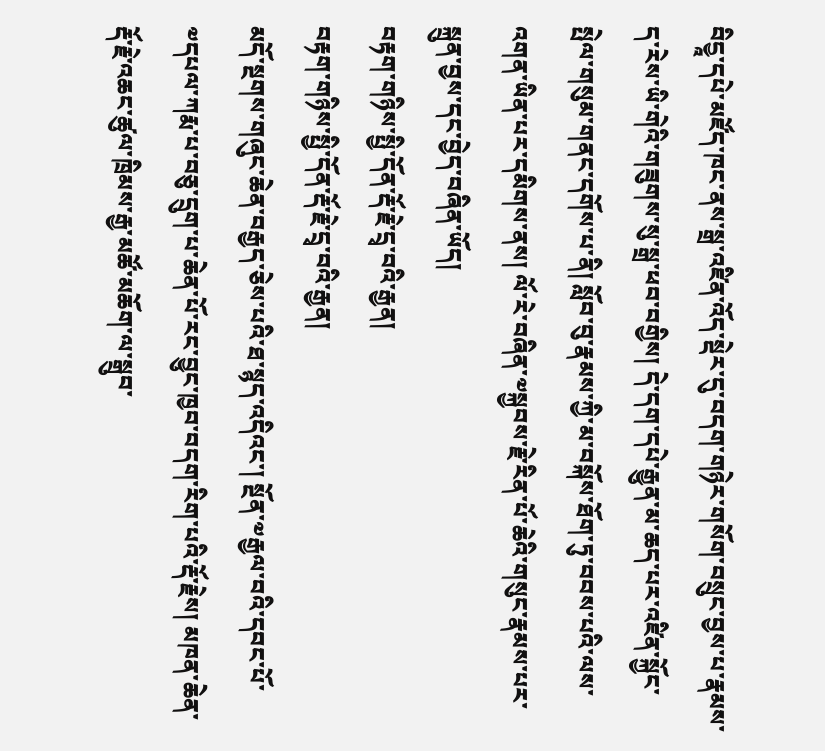བིདྱཱ་དཔེ་མཛོད་ཁང་ནས་སྒྲ་འཛིན་འོད་སྡེར་དུ་བདག་གཉེར་གསོག་བསྲུང་བྱས་པ་རྣམས་ད་རེས་ཡི་གེའི་གཟུགས་སུ་སྒྲ་ཕབ་བགྱིས། དེ་དག་དཔེ་རྒྱུན་མ་ཆད་པར་འཛིན་སྐྱོང་སྤེལ་གསུམ་གནང་དགོས་པ་ནི། སློབ་བུ་རྣམས་ཀྱི་མ་བསྐོས་ཐོག་ཏུ་བབས་པའི་ལས་འགན་ཡིན་པར་དམིགས་ནས། ལོ་རེ་བཞིན་༧སྐྱབས་རྗེ་རིན་པོ་ཆེའི་གསུང་རྣམས་པར་སྐྲུན་བྱས་དང་བྱེད་བཞིན་ཡོད།
བརྟག་གཉིས་སྤྱི་དོན་རྡོ་རྗེ་དྲྭ་བའི་རྒྱན།
བརྟག་གཉིས་སྤྱི་དོན་རྡོ་རྗེ་དྲྭ་བའི་རྒྱན།
མདོ་སྔགས་གཞུང་ཆེན་བརྒྱད་ཅེས་པའི་ཐ་སྙད་འདིའང་། སྔོན་༧རྒྱལ་བའི་དབང་པོ་༧དཔལ་ཀརྨ་པ་བཅུ་དྲུག་པ་ཆེན་པོ་རང་བྱུང་ཁྱབ་བདག་རིག་པའི་རྡོ་རྗེས། མཁན་ཆེན་རྡོ་རྗེ་འཆང་ཚུལ་ཁྲིམས་རྒྱ་མཚོ་མཆོག་ལ་སྒྲུབ་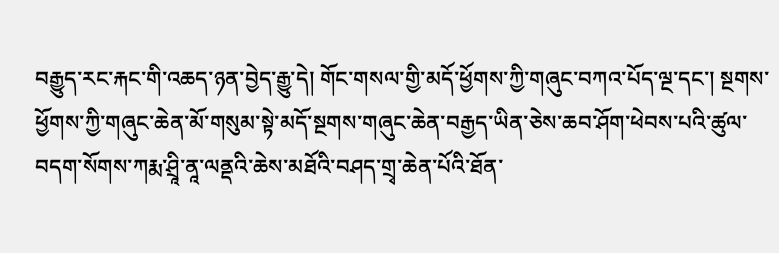བརྒྱུད་རང་རྐང་གི་འཆད་ཉན་བྱེད་རྒྱུ་དེ། གོང་གསལ་གྱི་མདོ་ཕྱོགས་ཀྱི་གཞུང་བཀའ་པོད་ལྔ་དང་། སྔགས་ཕྱོགས་ཀྱི་གཞུང་ཆེན་མོ་གསུམ་སྟེ་མདོ་སྔགས་གཞུང་ཆེན་བརྒྱད་ཡིན་ཅེས་ཆབ་ཤོག་ཕེབས་པའི་ཚུལ་བདག་སོགས་ཀརྨ་ཤྲཱི་ནཱ་ལནྡའི་ཆེས་མཐོའི་བཤད་གྲྭ་ཆེན་པོའི་ཐོན་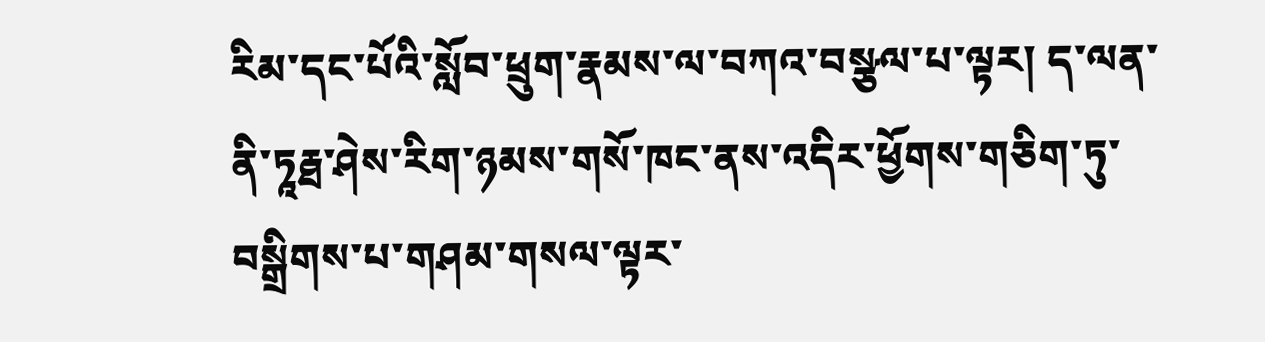རིམ་དང་པོའི་སློབ་ཕྲུག་རྣམས་ལ་བཀའ་བསྩལ་པ་ལྟར། ད་ལན་ནི་ཏཱརྠ་ཤེས་རིག་ཉམས་གསོ་ཁང་ནས་འདིར་ཕྱོགས་གཅིག་ཏུ་བསྒྲིགས་པ་གཤམ་གསལ་ལྟར་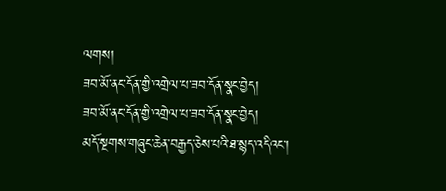ལགས།
ཟབ་མོ་ནང་དོན་གྱི་འགྲེལ་པ་ཟབ་དོན་སྣང་བྱེད།
ཟབ་མོ་ནང་དོན་གྱི་འགྲེལ་པ་ཟབ་དོན་སྣང་བྱེད།
མདོ་སྔགས་གཞུང་ཆེན་བརྒྱད་ཅེས་པའི་ཐ་སྙད་འདིའང་།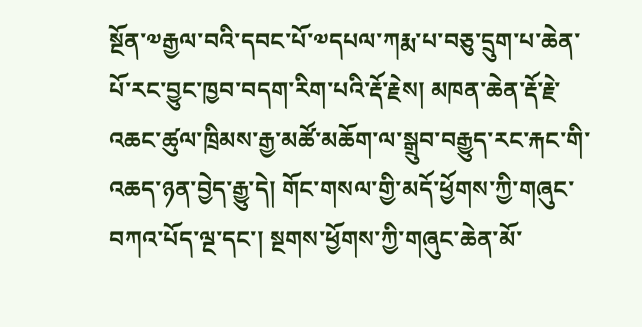སྔོན་༧རྒྱལ་བའི་དབང་པོ་༧དཔལ་ཀརྨ་པ་བཅུ་དྲུག་པ་ཆེན་པོ་རང་བྱུང་ཁྱབ་བདག་རིག་པའི་རྡོ་རྗེས། མཁན་ཆེན་རྡོ་རྗེ་འཆང་ཚུལ་ཁྲིམས་རྒྱ་མཚོ་མཆོག་ལ་སྒྲུབ་བརྒྱུད་རང་རྐང་གི་འཆད་ཉན་བྱེད་རྒྱུ་དེ། གོང་གསལ་གྱི་མདོ་ཕྱོགས་ཀྱི་གཞུང་བཀའ་པོད་ལྔ་དང་། སྔགས་ཕྱོགས་ཀྱི་གཞུང་ཆེན་མོ་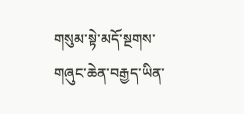གསུམ་སྟེ་མདོ་སྔགས་གཞུང་ཆེན་བརྒྱད་ཡིན་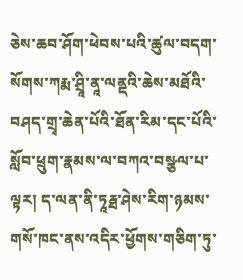ཅེས་ཆབ་ཤོག་ཕེབས་པའི་ཚུལ་བདག་སོགས་ཀརྨ་ཤྲཱི་ནཱ་ལནྡའི་ཆེས་མཐོའི་བཤད་གྲྭ་ཆེན་པོའི་ཐོན་རིམ་དང་པོའི་སློབ་ཕྲུག་རྣམས་ལ་བཀའ་བསྩལ་པ་ལྟར། ད་ལན་ནི་ཏཱརྠ་ཤེས་རིག་ཉམས་གསོ་ཁང་ནས་འདིར་ཕྱོགས་གཅིག་ཏུ་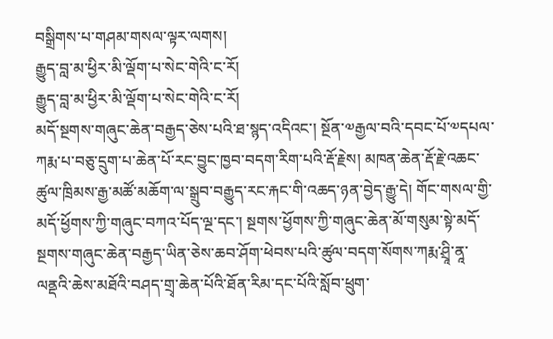བསྒྲིགས་པ་གཤམ་གསལ་ལྟར་ལགས།
རྒྱུད་བླ་མ་ཕྱིར་མི་ལྡོག་པ་སེང་གེའི་ང་རོ།
རྒྱུད་བླ་མ་ཕྱིར་མི་ལྡོག་པ་སེང་གེའི་ང་རོ།
མདོ་སྔགས་གཞུང་ཆེན་བརྒྱད་ཅེས་པའི་ཐ་སྙད་འདིའང་། སྔོན་༧རྒྱལ་བའི་དབང་པོ་༧དཔལ་ཀརྨ་པ་བཅུ་དྲུག་པ་ཆེན་པོ་རང་བྱུང་ཁྱབ་བདག་རིག་པའི་རྡོ་རྗེས། མཁན་ཆེན་རྡོ་རྗེ་འཆང་ཚུལ་ཁྲིམས་རྒྱ་མཚོ་མཆོག་ལ་སྒྲུབ་བརྒྱུད་རང་རྐང་གི་འཆད་ཉན་བྱེད་རྒྱུ་དེ། གོང་གསལ་གྱི་མདོ་ཕྱོགས་ཀྱི་གཞུང་བཀའ་པོད་ལྔ་དང་། སྔགས་ཕྱོགས་ཀྱི་གཞུང་ཆེན་མོ་གསུམ་སྟེ་མདོ་སྔགས་གཞུང་ཆེན་བརྒྱད་ཡིན་ཅེས་ཆབ་ཤོག་ཕེབས་པའི་ཚུལ་བདག་སོགས་ཀརྨ་ཤྲཱི་ནཱ་ལནྡའི་ཆེས་མཐོའི་བཤད་གྲྭ་ཆེན་པོའི་ཐོན་རིམ་དང་པོའི་སློབ་ཕྲུག་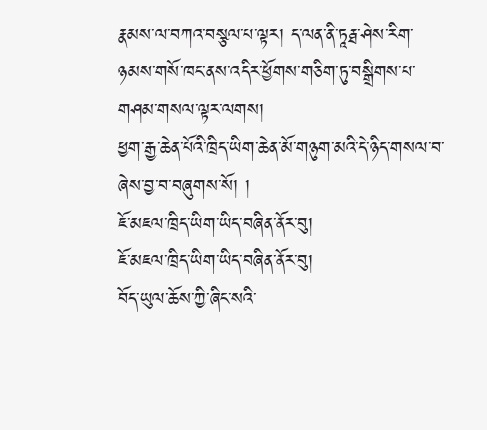རྣམས་ལ་བཀའ་བསྩལ་པ་ལྟར། ད་ལན་ནི་ཏཱརྠ་ཤེས་རིག་ཉམས་གསོ་ཁང་ནས་འདིར་ཕྱོགས་གཅིག་ཏུ་བསྒྲིགས་པ་གཤམ་གསལ་ལྟར་ལགས།
ཕྱག་རྒྱ་ཆེན་པོའི་ཁྲིད་ཡིག་ཆེན་མོ་གཉུག་མའི་དེ་ཉིད་གསལ་བ་ཞེས་བྱ་བ་བཞུགས་སོ། །
ཇོ་མཇལ་ཁྲིད་ཡིག་ཡིད་བཞིན་ནོར་བུ།
ཇོ་མཇལ་ཁྲིད་ཡིག་ཡིད་བཞིན་ནོར་བུ།
བོད་ཡུལ་ཆོས་ཀྱི་ཞིང་སའི་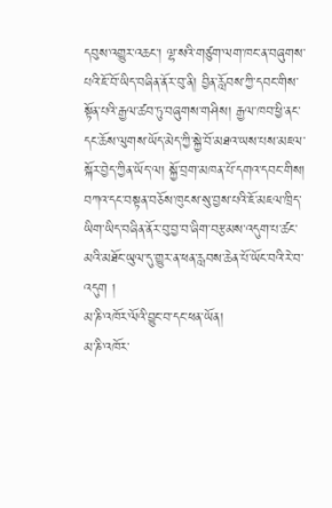དབུས་འགྱུར་འཆང་། ལྷ་སའི་གཙུག་ལག་ཁང་ན་བཞུགས་པའི་ཇོ་བོ་ཡིད་བཞིན་ནོར་བུ་ནི། བྱིན་རློབས་ཀྱི་དབང་གིས་སྟོན་པའི་རྒྱལ་ཚབ་ཏུ་བཞུགས་གཤིས། རྒྱལ་ཁབ་ཕྱི་ནང་དང་ཆོས་ལུགས་ཡོད་མེད་ཀྱི་སྐྱེ་བོ་མཐའ་ཡས་པས་མཇལ་སྐོར་བྱེད་ཀྱིན་ཡོད་ལ། སྐྱོ་བྲག་མཁན་པོ་དགའ་དབང་གིས། བཀའ་དང་བསྟན་བཅོས་ཁུངས་སུ་བྱས་པའི་ཇོ་མཇལ་ཁྲིད་ཡིག་ཡིད་བཞིན་ནོར་བུ་བྱ་བ་ཞིག་བརྩམས་འདུག་པ་ཚང་མའི་མཐོང་ཡུལ་དུ་གྱུར་ན་ཕན་རླབས་ཆེན་པོ་ཡོང་བའི་རེ་བ་འདུག །
མ་ཎི་འཁོར་ལོའི་བྱུང་བ་དང་ཕན་ཡོན།
མ་ཎི་འཁོར་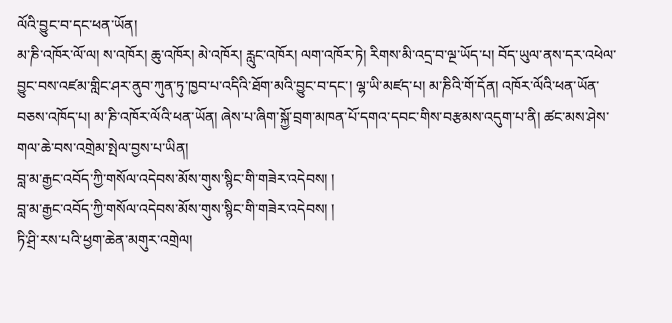ལོའི་བྱུང་བ་དང་ཕན་ཡོན།
མ་ཎི་འཁོར་ལོ་ལ། ས་འཁོར། ཆུ་འཁོར། མེ་འཁོར། རླུང་འཁོར། ལག་འཁོར་ཏེ། རིགས་མི་འདྲ་བ་ལྔ་ཡོད་པ། བོད་ཡུལ་ནས་དར་འཕེལ་བྱུང་བས་འཛམ་གླིང་ཤར་ནུབ་ཀུན་ཏུ་ཁྱབ་པ་འདིའི་ཐོག་མའི་བྱུང་བ་དང་། ལྷ་ཡི་མཛད་པ། མ་ཎིའི་གོ་དོན། འཁོར་ལོའི་ཕན་ཡོན་བཅས་འཁོད་པ། མ་ཎི་འཁོར་ལོའི་ཕན་ཡོན། ཞེས་པ་ཞིག་སྐྱོ་བྲག་མཁན་པོ་དགའ་དབང་གིས་བརྩམས་འདུག་པ་ནི། ཚང་མས་ཤེས་གལ་ཆེ་བས་འགྲེམ་སྤེལ་བྱས་པ་ཡིན།
བླ་མ་རྒྱང་འབོད་ཀྱི་གསོལ་འདེབས་མོས་གུས་སྙིང་གི་གཟེར་འདེབས། །
བླ་མ་རྒྱང་འབོད་ཀྱི་གསོལ་འདེབས་མོས་གུས་སྙིང་གི་གཟེར་འདེབས། །
ཏི་ཤྲི་རས་པའི་ཕྱག་ཆེན་མགུར་འགྲེལ།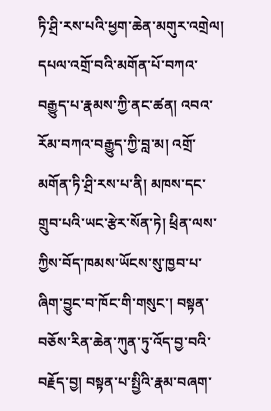ཏི་ཤྲི་རས་པའི་ཕྱག་ཆེན་མགུར་འགྲེལ།
དཔལ་འགྲོ་བའི་མགོན་པོ་བཀའ་བརྒྱུད་པ་རྣམས་ཀྱི་ནང་ཚན། འབའ་རོམ་བཀའ་བརྒྱུད་ཀྱི་བླ་མ། འགྲོ་མགོན་ཏི་ཤྲི་རས་པ་ནི། མཁས་དང་གྲུབ་པའི་ཡང་རྩེར་སོན་ཏེ། ཕྲིན་ལས་ཀྱིས་བོད་ཁམས་ཡོངས་སུ་ཁྱབ་པ་ཞིག་བྱུང་བ་ཁོང་གི་གསུང་། བསྟན་བཅོས་རིན་ཆེན་ཀུན་ཏུ་འོད་བྱ་བའི་བརྗོད་བྱ། བསྟན་པ་སྤྱིའི་རྣམ་བཞག་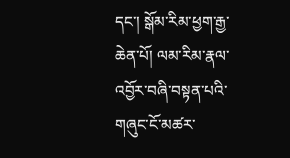དང་། སྒོམ་རིམ་ཕྱག་རྒྱ་ཆེན་པོ། ལམ་རིམ་རྣལ་འབྱོར་བཞི་བསྟན་པའི་གཞུང་ངོ་མཚར་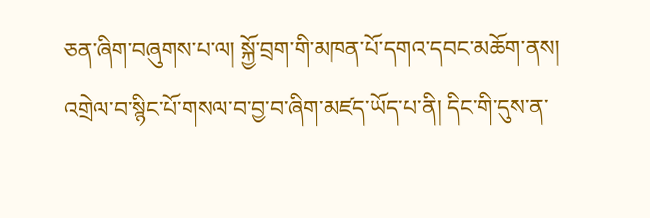ཅན་ཞིག་བཞུགས་པ་ལ། སྐྱོ་བྲག་གི་མཁན་པོ་དགའ་དབང་མཆོག་ནས། འགྲེལ་བ་སྙིང་པོ་གསལ་བ་བྱ་བ་ཞིག་མཛད་ཡོད་པ་ནི། དིང་གི་དུས་ན་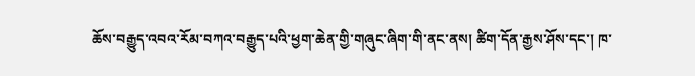ཆོས་བརྒྱུད་འབའ་རོམ་བཀའ་བརྒྱུད་པའི་ཕྱག་ཆེན་གྱི་གཞུང་ཞིག་གི་ནང་ནས། ཚིག་དོན་རྒྱས་ཤོས་དང་། ཁ་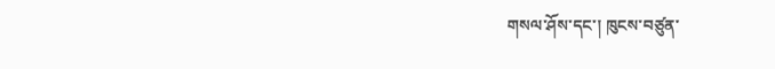གསལ་ཤོས་དང་། ཁུངས་བཙུན་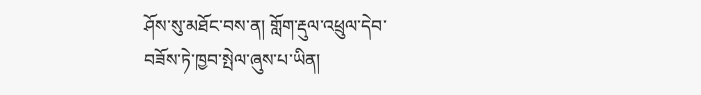ཤོས་སུ་མཐོང་བས་ན། གློག་རྡུལ་འཕྲུལ་དེབ་བཟོས་ཏེ་ཁྱབ་སྤེལ་ཞུས་པ་ཡིན།